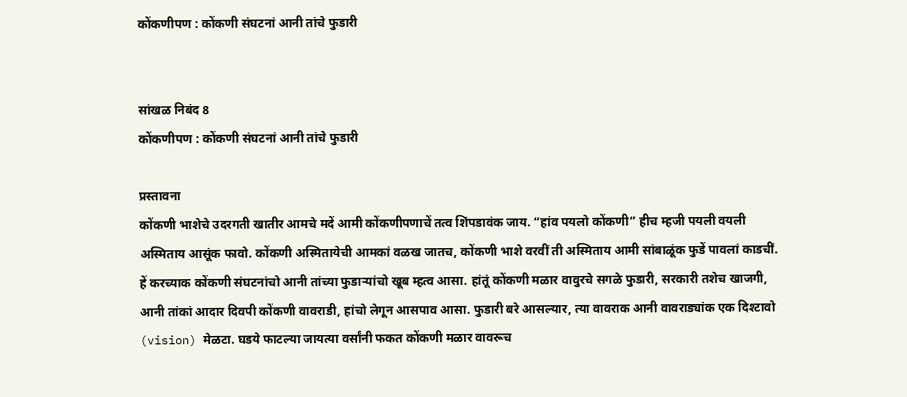कोंकणीपण : कोंकणी संघटनां आनी तांचे फुडारी


सांखळ निबंद 8
कोंकणीपण : कोंकणी संघटनां आनी तांचे फुडारी

प्रस्तावना
कोंकणी भाशेचे उदरगती खातीर आमचे मदें आमी कोंकणीपणाचें तत्व शिंपडावंक जाय. “हांव पयलो कोंकणी” हीच म्हजी पयली वयली अस्मिताय आसूंक फावो. कोंकणी अस्मितायेची आमकां वळख जातच, कोंकणी भाशे वरवीं ती अस्मिताय आमी सांबाळूंक फुडें पावलां काडचीं. हें करच्याक कोंकणी संघटनांचो आनी तांच्या फुडार्‍यांचो खूब म्हत्व आसा. हांतूं कोंकणी मळार वावुरचे सगळे फुडारी, सरकारी तशेच खाजगी, आनी तांकां आदार दिवपी कोंकणी वावराडी, हांचो लेगून आसपाव आसा. फुडारी बरे आसल्यार, त्या वावराक आनी वावराड्यांक एक दिश्टावो (vision) मेळटा. घडये फाटल्या जायत्या वर्सांनी फकत कोंकणी मळार वावरूच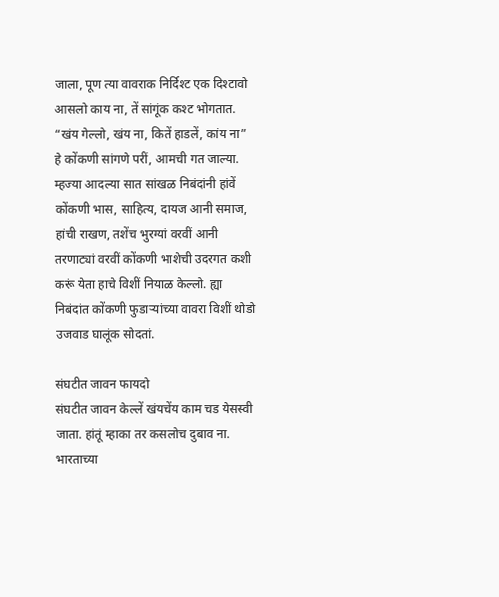जाला, पूण त्या वावराक निर्दिश्ट एक दिश्टावो आसलो काय ना, तें सांगूंक कश्ट भोगतात. “खंय गेल्लो, खंय ना, कितें हाडलें, कांय ना” हे कोंकणी सांगणे परीं, आमची गत जाल्या. म्हज्या आदल्या सात सांखळ निबंदांनी हांवें कोंकणी भास, साहित्य, दायज आनी समाज, हांची राखण, तशेंच भुरग्यां वरवीं आनी तरणाट्यां वरवीं कोंकणी भाशेची उदरगत कशी करूं येता हाचे विशीं नियाळ केल्लो. ह्या निबंदांत कोंकणी फुडार्‍यांच्या वावरा विशीं थोडो उजवाड घालूंक सोदतां.

संघटीत जावन फायदो
संघटीत जावन केल्लें खंयचेंय काम चड येसस्वी जाता. हांतूं म्हाका तर कसलोच दुबाव ना. भारताच्या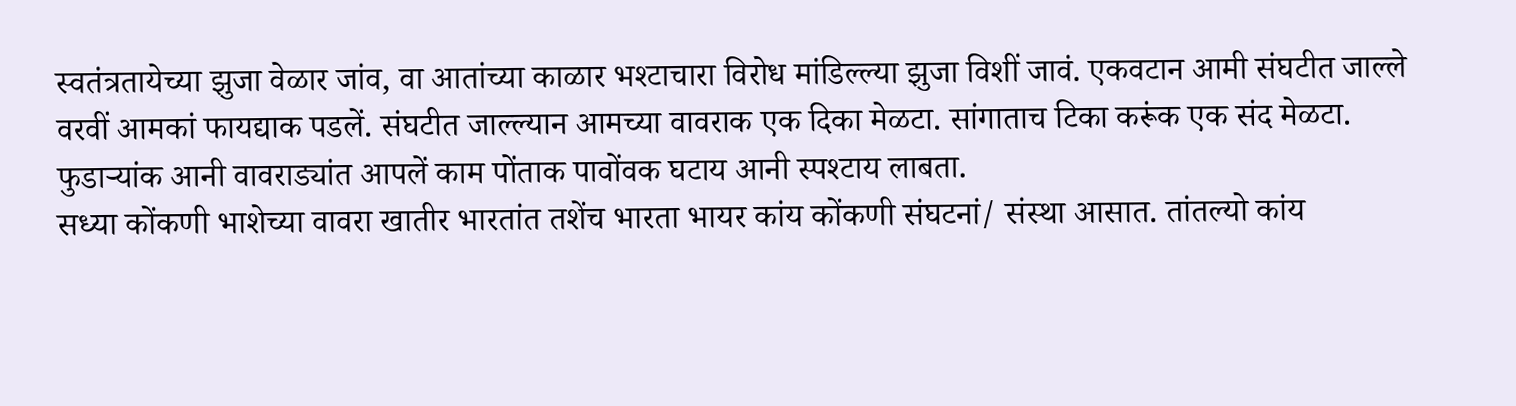स्वतंत्रतायेच्या झुजा वेळार जांव, वा आतांच्या काळार भश्टाचारा विरोध मांडिल्ल्या झुजा विशीं जावं. एकवटान आमी संघटीत जाल्ले वरवीं आमकां फायद्याक पडलें. संघटीत जाल्ल्यान आमच्या वावराक एक दिका मेळटा. सांगाताच टिका करूंक एक संद मेळटा. फुडार्‍यांक आनी वावराड्यांत आपलें काम पोंताक पावोंवक घटाय आनी स्पश्टाय लाबता.
सध्या कोंकणी भाशेच्या वावरा खातीर भारतांत तशेंच भारता भायर कांय कोंकणी संघटनां/ संस्था आसात. तांतल्यो कांय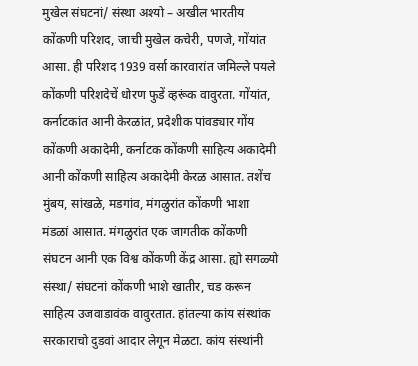मुखेल संघटनां/ संस्था अश्यो – अखील भारतीय कोंकणी परिशद, जाची मुखेल कचेरी, पणजे, गोंयांत आसा. ही परिशद 1939 वर्सा कारवारांत जमिल्ले पयले कोंकणी परिशदेचें धोरण फुडें व्हरूंक वावुरता. गोंयांत, कर्नाटकांत आनी केरळांत, प्रदेशीक पांवड्यार गोंय कोंकणी अकादेमी, कर्नाटक कोंकणी साहित्य अकादेमी आनी कोंकणी साहित्य अकादेमी केरळ आसात. तशेंच मुंबय, सांखळे, मडगांव, मंगळुरांत कोंकणी भाशा मंडळां आसात. मंगळुरांत एक जागतीक कोंकणी संघटन आनी एक विश्व कोंकणी केंद्र आसा. ह्यो सगळ्यो संस्था/ संघटनां कोंकणी भाशे खातीर, चड करून साहित्य उजवाडावंक वावुरतात. हांतल्या कांय संस्थांक सरकाराचो दुडवां आदार लेगून मेळटा. कांय संस्थांनी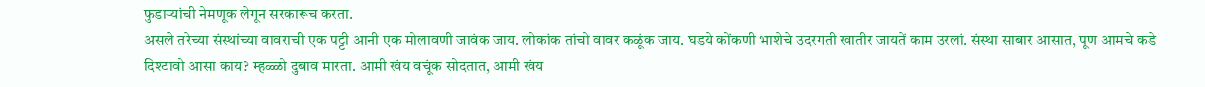फुडार्‍यांची नेमणूक लेगून सरकारूच करता.
असले तरेच्या संस्थांच्या वावराची एक पट्टी आनी एक मोलावणी जावंक जाय. लोकांक तांचो वावर कळूंक जाय. घडये कोंकणी भाशेचे उदरगती खातीर जायतें काम उरलां. संस्था साबार आसात, पूण आमचे कडे दिश्टावो आसा काय? म्हळ्ळो दुबाव मारता. आमी खंय वचूंक सोदतात, आमी खंय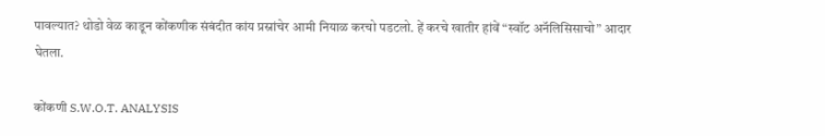पावल्यात? थोडो वेळ काडून कोंकणीक संबंदीत कांय प्रस्नांचेर आमी नियाळ करचो पडटलो. हें करचे खातीर हांवें “स्वॉट अनॅलिसिसाचो” आदार घेतला.

कोंकणी S.W.O.T. ANALYSIS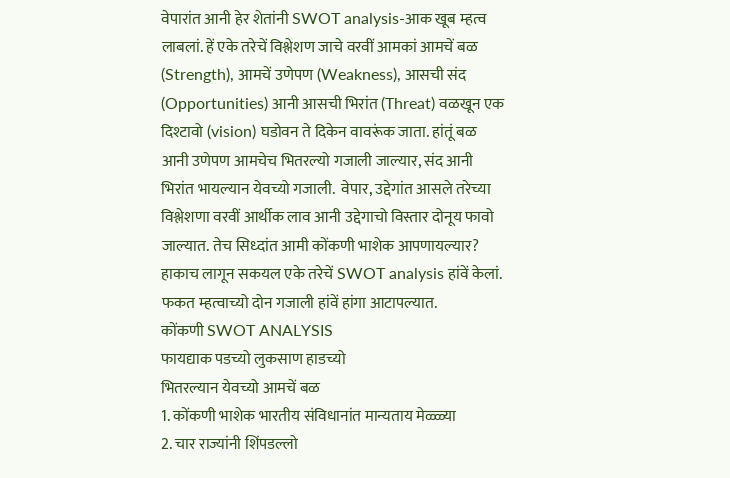वेपारांत आनी हेर शेतांनी SWOT analysis-आक खूब म्हत्व लाबलां. हें एके तरेचें विश्लेशण जाचे वरवीं आमकां आमचें बळ (Strength), आमचें उणेपण (Weakness), आसची संद (Opportunities) आनी आसची भिरांत (Threat) वळखून एक दिश्टावो (vision) घडोवन ते दिकेन वावरूंक जाता. हांतूं बळ आनी उणेपण आमचेच भितरल्यो गजाली जाल्यार, संद आनी भिरांत भायल्यान येवच्यो गजाली.  वेपार, उद्देगांत आसले तरेच्या विश्लेशणा वरवीं आर्थीक लाव आनी उद्देगाचो विस्तार दोनूय फावो जाल्यात. तेच सिध्दांत आमी कोंकणी भाशेक आपणायल्यार?
हाकाच लागून सकयल एके तरेचें SWOT analysis हांवें केलां. फकत म्हत्वाच्यो दोन गजाली हांवें हांगा आटापल्यात.
कोंकणी SWOT ANALYSIS
फायद्याक पडच्यो लुकसाण हाडच्यो
भितरल्यान येवच्यो आमचें बळ
1. कोंकणी भाशेक भारतीय संविधानांत मान्यताय मेळ्ळ्या
2. चार राज्यांनी शिंपडल्लो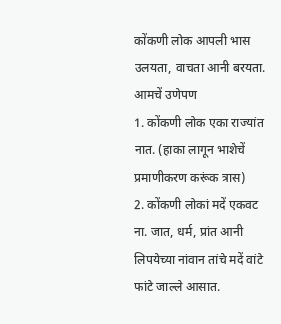कोंकणी लोक आपली भास उलयता, वाचता आनी बरयता.  आमचें उणेपण
1. कोंकणी लोक एका राज्यांत नात. (हाका लागून भाशेचें प्रमाणीकरण करूंक त्रास)
2. कोंकणी लोकां मदें एकवट ना. जात, धर्म, प्रांत आनी लिपयेच्या नांवान तांचे मदें वांटे फांटे जाल्ले आसात.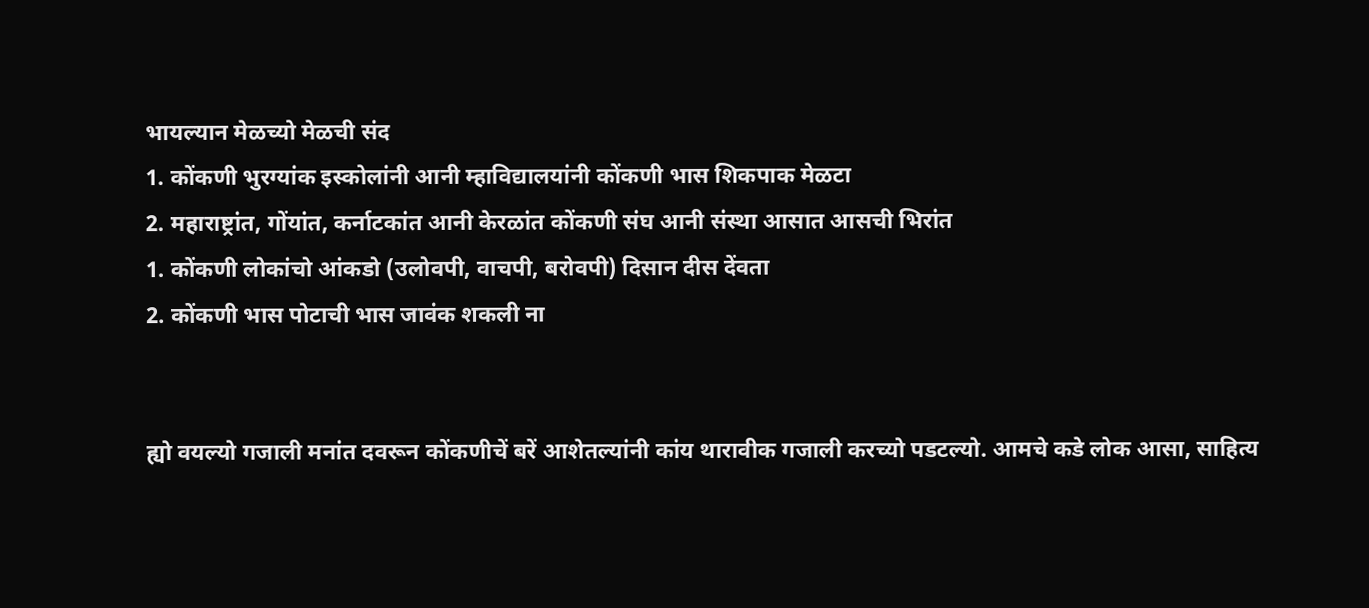भायल्यान मेळच्यो मेळची संद
1. कोंकणी भुरग्यांक इस्कोलांनी आनी म्हाविद्यालयांनी कोंकणी भास शिकपाक मेळटा
2. महाराष्ट्रांत, गोंयांत, कर्नाटकांत आनी केरळांत कोंकणी संघ आनी संस्था आसात आसची भिरांत
1. कोंकणी लोकांचो आंकडो (उलोवपी, वाचपी, बरोवपी) दिसान दीस देंवता
2. कोंकणी भास पोटाची भास जावंक शकली ना


ह्यो वयल्यो गजाली मनांत दवरून कोंकणीचें बरें आशेतल्यांनी कांय थारावीक गजाली करच्यो पडटल्यो. आमचे कडे लोक आसा, साहित्य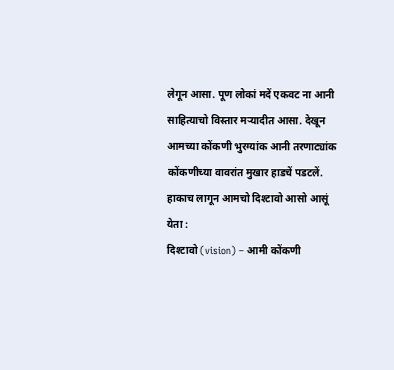लेगून आसा. पूण लोकां मदें एकवट ना आनी साहित्याचो विस्तार मर्‍यादीत आसा. देखून आमच्या कोंकणी भुरग्यांक आनी तरणाट्यांक कोंकणीच्या वावरांत मुखार हाडचें पडटलें. हाकाच लागून आमचो दिश्टावो आसो आसूं येता :
दिश्टावो (vision) – आमी कोंकणी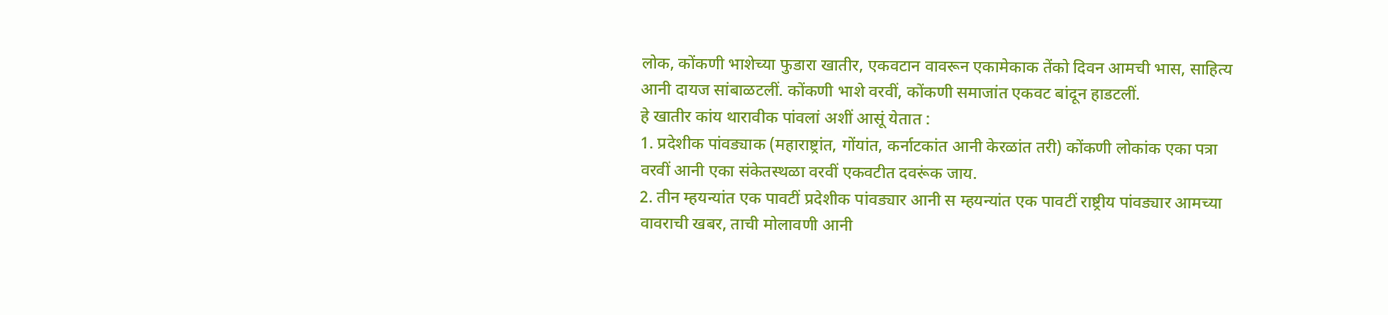लोक, कोंकणी भाशेच्या फुडारा खातीर, एकवटान वावरून एकामेकाक तेंको दिवन आमची भास, साहित्य आनी दायज सांबाळटलीं. कोंकणी भाशे वरवीं, कोंकणी समाजांत एकवट बांदून हाडटलीं.
हे खातीर कांय थारावीक पांवलां अशीं आसूं येतात :
1. प्रदेशीक पांवड्याक (महाराष्ट्रांत, गोंयांत, कर्नाटकांत आनी केरळांत तरी) कोंकणी लोकांक एका पत्रा वरवीं आनी एका संकेतस्थळा वरवीं एकवटीत दवरूंक जाय.
2. तीन म्हयन्यांत एक पावटीं प्रदेशीक पांवड्यार आनी स म्हयन्यांत एक पावटीं राष्ट्रीय पांवड्यार आमच्या वावराची खबर, ताची मोलावणी आनी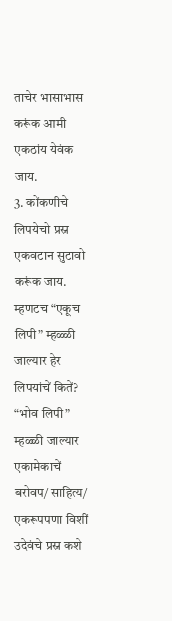ताचेर भासाभास करूंक आमी एकठांय येवंक जाय.
3. कोंकणीचे लिपयेचो प्रस्न एकवटान सुटावो करूंक जाय. म्हणटच “एकूच लिपी” म्हळ्ळी जाल्यार हेर लिपयांचें कितें? “भोव लिपी” म्हळ्ळी जाल्यार एकामेकाचें बरोवप/ साहित्य/ एकरूपपणा विशीं उदेवंचे प्रस्न कशे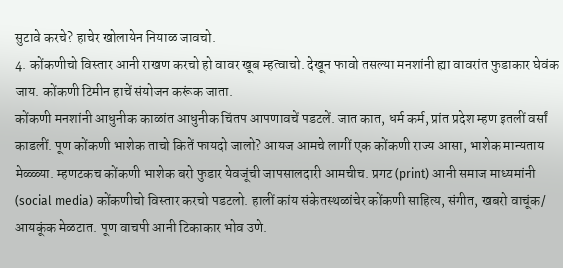सुटावे करचे? हाचेर खोलायेन नियाळ जावचो.
4. कोंकणीचो विस्तार आनी राखण करचो हो वावर खूब म्हत्वाचो. देखून फावो तसल्या मनशांनी ह्या वावरांत फुडाकार घेवंक जाय. कोंकणी टिमीन हाचें संयोजन करूंक जाता.
कोंकणी मनशांनी आधुनीक काळांत आधुनीक चिंतप आपणावचें पडटलें. जात कात, धर्म कर्म, प्रांत प्रदेश म्हण इतलीं वर्सां काडलीं. पूण कोंकणी भाशेक ताचो कितें फायदो जालो? आयज आमचे लागीं एक कोंकणी राज्य आसा, भाशेक मान्यताय मेळ्ळ्या. म्हणटकच कोंकणी भाशेक बरो फुडार येवजूंची जापसालदारी आमचीच. प्रगट (print) आनी समाज माध्यमांनी (social media) कोंकणीचो विस्तार करचो पडटलो. हालीं कांय संकेतस्थळांचेर कोंकणी साहित्य, संगीत, खबरो वाचूंक/ आयकूंक मेळटात. पूण वाचपी आनी टिकाकार भोव उणे.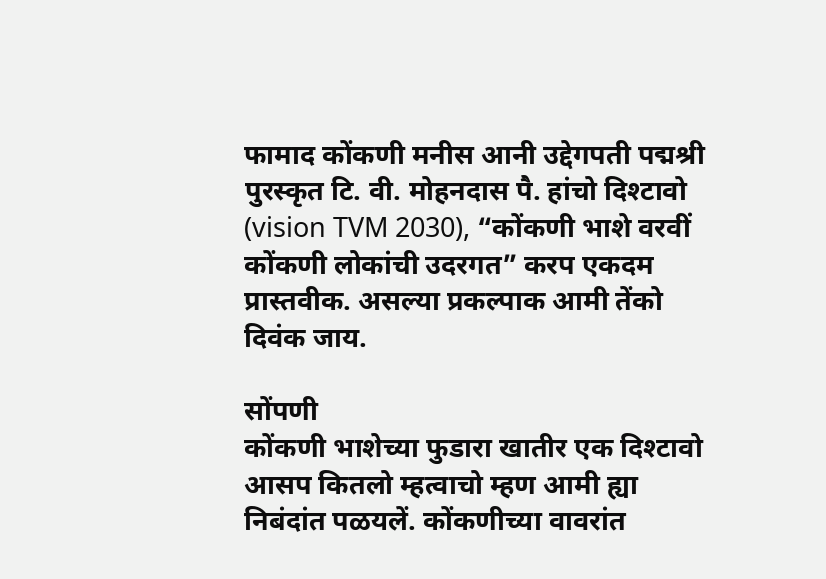फामाद कोंकणी मनीस आनी उद्देगपती पद्मश्री पुरस्कृत टि. वी. मोहनदास पै. हांचो दिश्टावो (vision TVM 2030), “कोंकणी भाशे वरवीं कोंकणी लोकांची उदरगत” करप एकदम प्रास्तवीक. असल्या प्रकल्पाक आमी तेंको दिवंक जाय.

सोंपणी
कोंकणी भाशेच्या फुडारा खातीर एक दिश्टावो आसप कितलो म्हत्वाचो म्हण आमी ह्या निबंदांत पळयलें. कोंकणीच्या वावरांत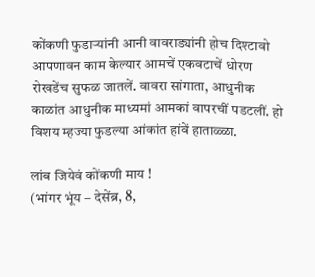कोंकणी फुडार्‍यांनी आनी वावराड्यांनी होच दिश्टावो आपणावन काम केल्यार आमचें एकवटाचें धोरण रोखडेंच सुफळ जातलें. वावरा सांगाता, आधुनीक काळांत आधुनीक माध्यमां आमकां वापरचीं पडटलीं. हो विशय म्हज्या फुडल्या आंकांत हांवें हाताळ्ळा.

लांब जियेवं कोंकणी माय !
(भांगर भूंय – देसेंब्र, 8,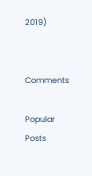2019)


Comments

Popular Posts